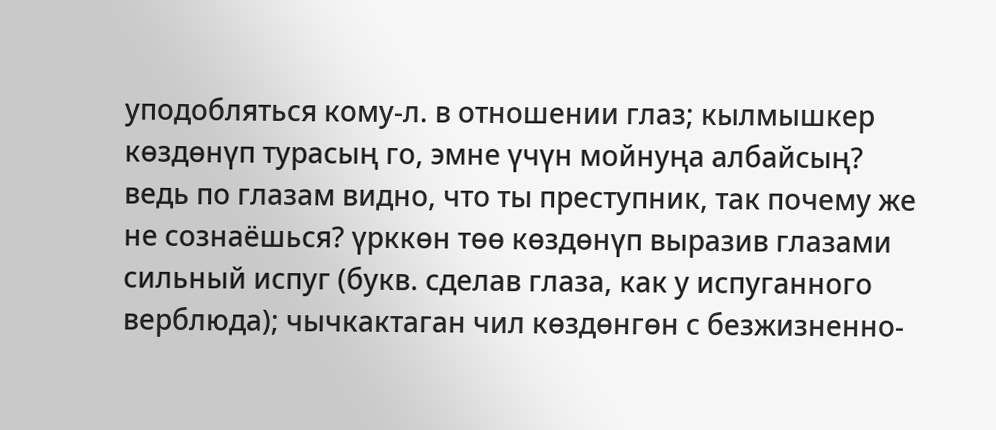уподобляться кому-л. в отношении глаз; кылмышкер көздөнүп турасың го, эмне үчүн мойнуңа албайсың? ведь по глазам видно, что ты преступник, так почему же не сознаёшься? үрккөн төө көздөнүп выразив глазами сильный испуг (букв. сделав глаза, как у испуганного верблюда); чычкактаган чил көздөнгөн с безжизненно-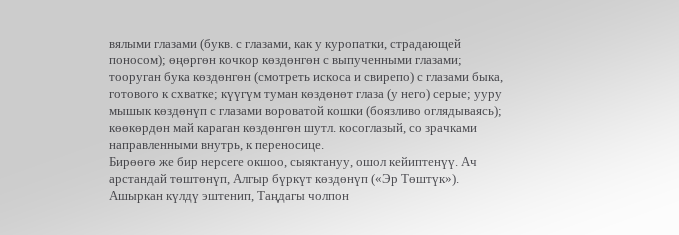вялыми глазами (букв. с глазами, как у куропатки, страдающей поносом); өңөргөн кочкор көздөнгөн с выпученными глазами; тооруган бука көздөнгөн (смотреть искоса и свирепо) с глазами быка, готового к схватке; күүгүм туман көздөнөт глаза (у него) серые; ууру мышык көздөнүп с глазами вороватой кошки (боязливо оглядываясь); көөкөрдөн май караган көздөнгөн шутл. косоглазый, со зрачками направленными внутрь, к переносице.
Бирөөгө же бир нерсеге окшоо, сыяктануу, ошол кейиптенүү. Ач арстандай төштөнүп, Алгыр бүркүт көздөнүп («Эр Төштүк»). Ашыркан күлдү эштенип, Таңдагы чолпон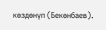көздөнүп (Бекөнбаев).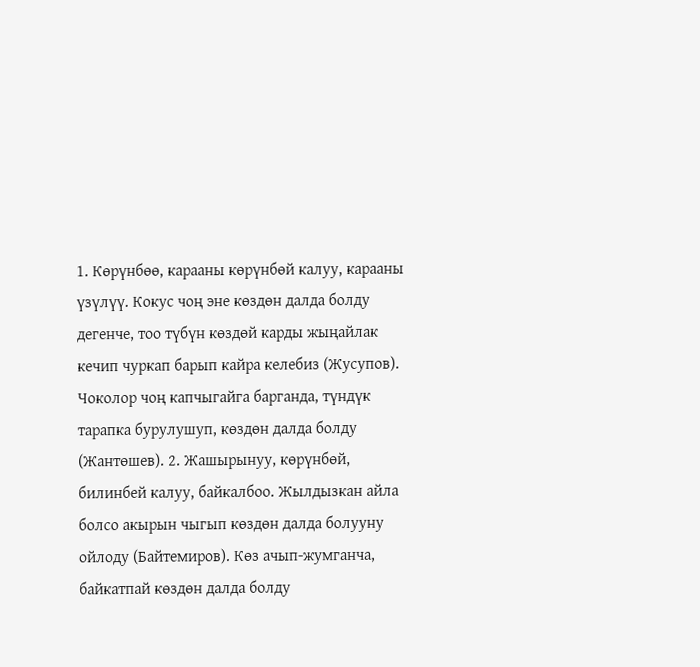1. Көрүнбөө, карааны көрүнбөй калуу, карааны үзүлүү. Кокус чоң эне көздөн далда болду дегенче, тоо түбүн көздөй карды жыңайлак кечип чуркап барып кайра келебиз (Жусупов). Чоколор чоң капчыгайга барганда, түндүк тарапка бурулушуп, көздөн далда болду (Жантөшев). 2. Жашырынуу, көрүнбөй, билинбей калуу, байкалбоо. Жылдызкан айла болсо акырын чыгып көздөн далда болууну ойлоду (Байтемиров). Көз ачып-жумганча, байкатпай көздөн далда болду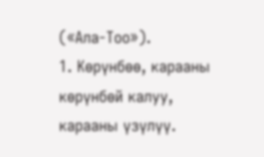(«Ала-Тоо»).
1. Көрүнбөө, карааны көрүнбөй калуу, карааны үзүлүү.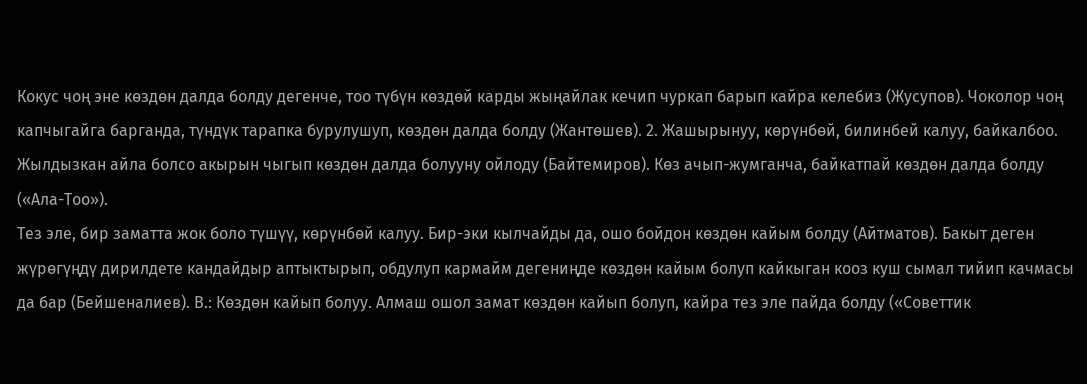Кокус чоң эне көздөн далда болду дегенче, тоо түбүн көздөй карды жыңайлак кечип чуркап барып кайра келебиз (Жусупов). Чоколор чоң капчыгайга барганда, түндүк тарапка бурулушуп, көздөн далда болду (Жантөшев). 2. Жашырынуу, көрүнбөй, билинбей калуу, байкалбоо. Жылдызкан айла болсо акырын чыгып көздөн далда болууну ойлоду (Байтемиров). Көз ачып-жумганча, байкатпай көздөн далда болду («Ала-Тоо»).
Тез эле, бир заматта жок боло түшүү, көрүнбөй калуу. Бир-эки кылчайды да, ошо бойдон көздөн кайым болду (Айтматов). Бакыт деген жүрөгүңдү дирилдете кандайдыр аптыктырып, обдулуп кармайм дегениңде көздөн кайым болуп кайкыган кооз куш сымал тийип качмасы да бар (Бейшеналиев). В.: Көздөн кайып болуу. Алмаш ошол замат көздөн кайып болуп, кайра тез эле пайда болду («Советтик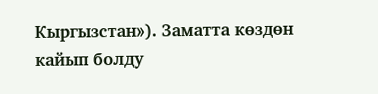Кыргызстан»). Заматта көздөн кайып болду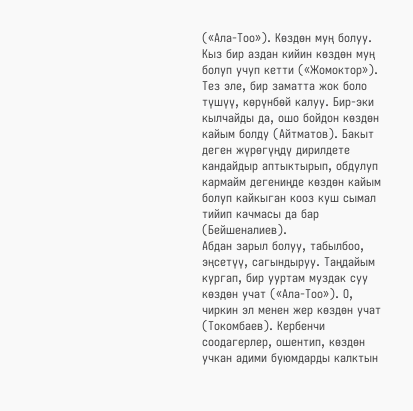(«Ала-Тоо»). Көздөн муң болуу. Кыз бир аздан кийин көздөн муң болуп учуп кетти («Жомоктор»).
Тез эле, бир заматта жок боло түшүү, көрүнбөй калуу. Бир-эки кылчайды да, ошо бойдон көздөн кайым болду (Айтматов). Бакыт деген жүрөгүңдү дирилдете кандайдыр аптыктырып, обдулуп кармайм дегениңде көздөн кайым болуп кайкыган кооз куш сымал тийип качмасы да бар (Бейшеналиев).
Абдан зарыл болуу, табылбоо, эңсетүү, сагындыруу. Таңдайым кургап, бир ууртам муздак суу көздөн учат («Ала-Тоо»). О, чиркин эл менен жер көздөн учат (Токомбаев). Кербенчи соодагерлер, ошентип, көздөн учкан адими буюмдарды калктын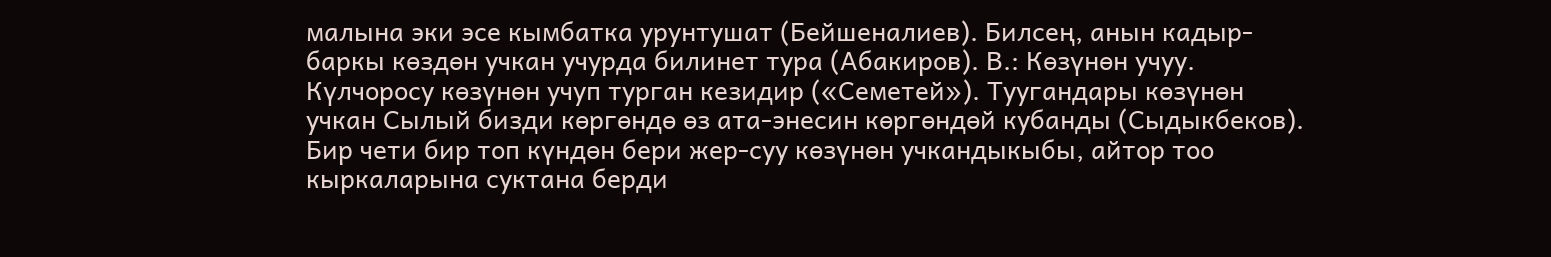малына эки эсе кымбатка урунтушат (Бейшеналиев). Билсең, анын кадыр-баркы көздөн учкан учурда билинет тура (Абакиров). В.: Көзүнөн учуу. Күлчоросу көзүнөн учуп турган кезидир («Семетей»). Туугандары көзүнөн учкан Сылый бизди көргөндө өз ата-энесин көргөндөй кубанды (Сыдыкбеков). Бир чети бир топ күндөн бери жер-суу көзүнөн учкандыкыбы, айтор тоо кыркаларына суктана берди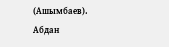(Ашымбаев).
Абдан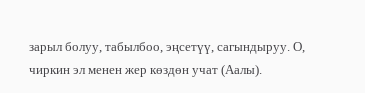зарыл болуу, табылбоо, эңсетүү, сагындыруу. О, чиркин эл менен жер көздөн учат (Аалы).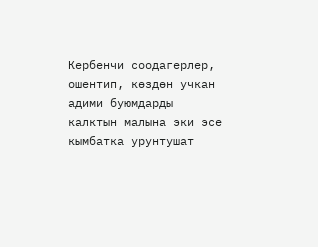Кербенчи соодагерлер, ошентип, көздөн учкан адими буюмдарды калктын малына эки эсе кымбатка урунтушат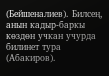(Бейшеналиев). Билсең, анын кадыр-баркы көздөн учкан учурда билинет тура (Абакиров).